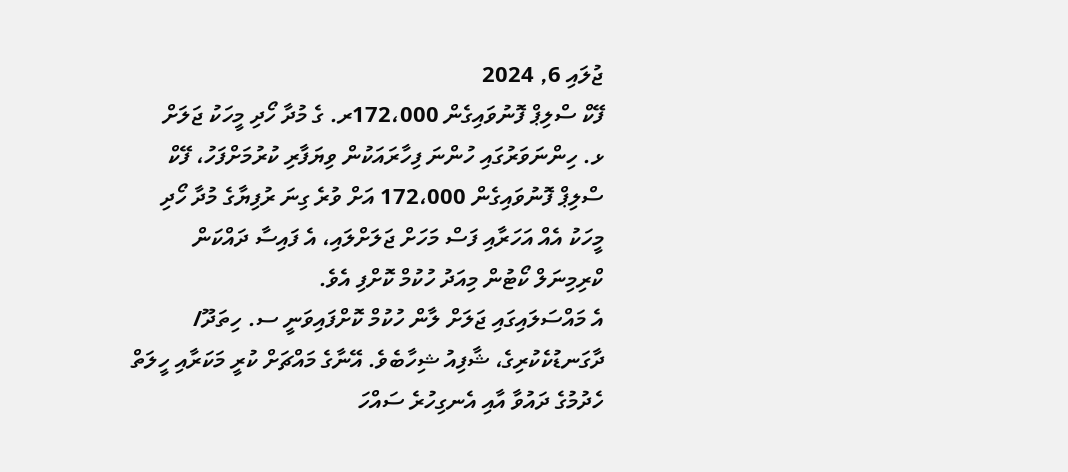ޖުލައި 6, 2024
ފޭކް ސްލިޕް ފޮނުވައިގެން 172،000ރ. ގެ މުދާ ހޯދި މީހަކު ޖަލަށް
ޅ. ހިންނަވަރުގައި ހުންނަ ފިހާރައަކުން ވިޔަފާރި ކުރުމަށްފަހު، ފޭކް ސްލިޕް ފޮނުވައިގެން 172،000 އަށް ވުރެ ގިނަ ރުފިޔާގެ މުދާ ހޯދި މީހަކު އެއް އަހަރާއި ފަސް މަހަށް ޖަލަށްލައި، އެ ފައިސާ ދައްކަން ކްރިމިނަލް ކޯޓުން މިއަދު ހުކުމް ކޮށްފި އެވެ.
އެ މައްސަލައިގައި ޖަލަށް ލާން ހުކުމް ކޮށްފައިވަނީ ސ. ހިތަދޫ/ ދާގަނޑުކެކުރިގެ، ޝާފިއު ޝިހާބެވެ. އޭނާގެ މައްޗަށް ކުރީ މަކަރާއި ހީލަތް ހެދުމުގެ ދައުވާ އާއި އެނގިހުރެ ސައްހަ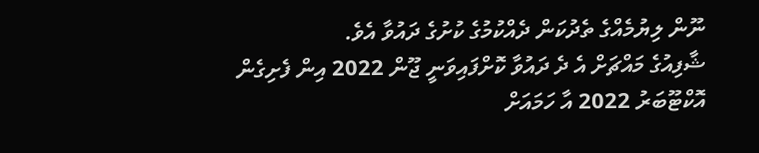ނޫން ލިޔުމެއްގެ ތެދުކަން ދެއްކުމުގެ ކުށުގެ ދައުވާ އެވެ.
ޝާފިއުގެ މައްޗަށް އެ ދެ ދައުވާ ކޮށްފައިވަނީ ޖޫން 2022 އިން ފެށިގެން އޮކްޓޫބަރު 2022 އާ ހަމައަށް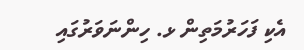އެކި ފަހަރުމަތިން ޅ. ހިންނަވަރުގައި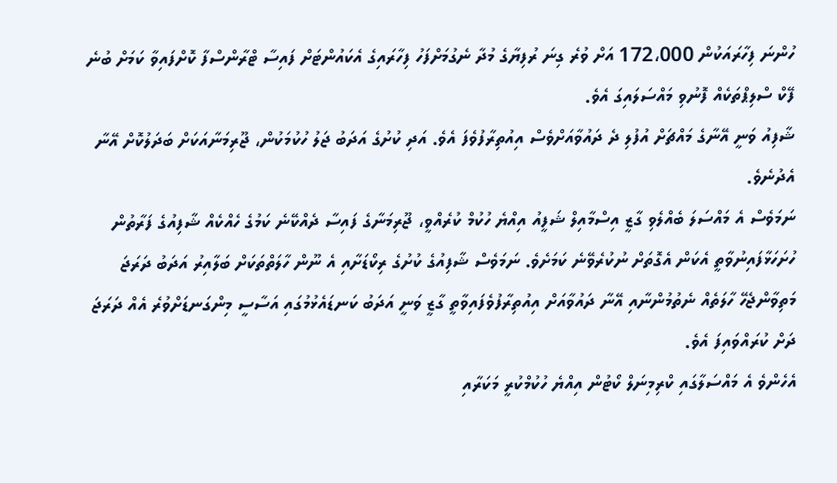ހުންނަ ފިހާރައަކުން 172،000 އަށް ވުރެ ގިނަ ރުފިޔާގެ މުދާ ނެގުމަށްފަހު ފިހާރައިގެ އެކައުންޓަށް ފައިސާ ޓްރާންސްފާ ކޮށްފައިވާ ކަމަށް ބުނެ ފޭކް ސްލިޕްތަކެއް ފޮނުވި މައްސަލައިގަ އެވެ.
ޝާފިއު ވަނީ އޭނާގެ މައްޗަށް އުފުލި ދެ ދައުވާއަށްވެސް އިއުތިރާފުވެފަ އެވެ. އަދި ކުށުގެ އަދަބު ޖަލު ހުކުމަކުން، ޖޫރިމަނާއަކަށް ބަދަލުކޮށް އޭނާ އެދުނެވެ.
ނަމަވެސް އެ މައްސަލަ ބެއްލެވި ގާޒީ އިސްމާއިލް ޝަފީއު އިއްޔެ ހުކުމް ކުރެއްވީ، ޖޫރިމަނާގެ ފައިސާ ދެއްކޭނެ ކަމުގެ ހެއްކެއް ޝާފިއުގެ ފަރާތުން ހުށަހަޅާފައިނުވާތީ އެކަން އެގޮތަށް ނުކުރެވޭނެ ކަމަށެވެ. ނަމަވެސް ޝާފިއުގެ ކުށުގެ ރިކޯޑަށާއި އެ ނޫން ހާލަތްތަކަށް ބަލާއިރު އަދަބު ދަރަޖަ މަތިވާންޖެހޭ ހާލަތެއް ނެތުމުންނާއި އޭނާ ދައުވާއަށް އިއުތިރާފުވެފައިވާތީ ގާޒީ ވަނީ އަދަބު ކަނޑައެޅުމުގައި އަސާސީ މިންގަނޑަށްވުރެ އެއް ދަރަޖަ ދަށް ކުރައްވައިފަ އެވެ.
އެހެންވެ އެ މައްސަލާގައި ކްރިމިނަލް ކޯޓުން އިއްޔެ ހުކުމްކުރީ މަކަރާއި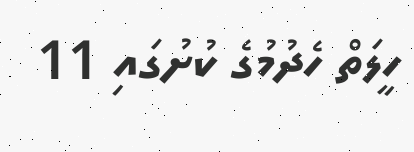ހީލަތް ހެދުމުގެ ކުށުގައި 11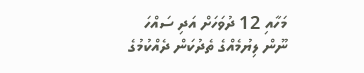މަހާއި 12 ދުވަހަށް އަދި ސައްހަ ނޫން ލިޔުމެއްގެ ތެދުކަން ދެއްކުމުގެ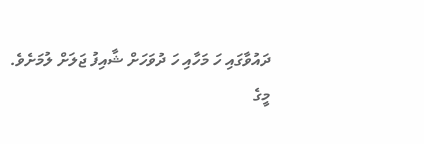ދައުވާގައި ހަ މަހާއި ހަ ދުވަހަށް ޝާއިފު ޖަލަށް ލުމަށެވެ.
މީގެ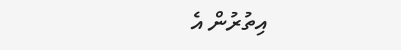އިތުރުން އެ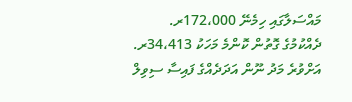މައްސަލާގައި ހިމެނޭ 172،000ރ. ދެއްކުމުގެ ގޮތުން ކޮންމެ މަހަކު 34،413ރ. އަށްވުރެ މަދު ނޫން އަދަދެއްގެ ފައިސާ ސިވިލް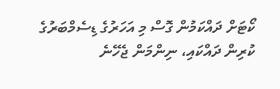ކޯޓަށް ދައްކަމުން ގޮސް މި އަހަރުގެ ޑިސެމްބަރުގެ ކުރިން ދައްކައި، ނިންމަން ޖެހޭނެ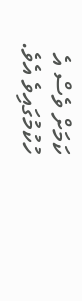ކަމަށް ވެސް އެ ހުކުމުގައިވެ އެވެ.